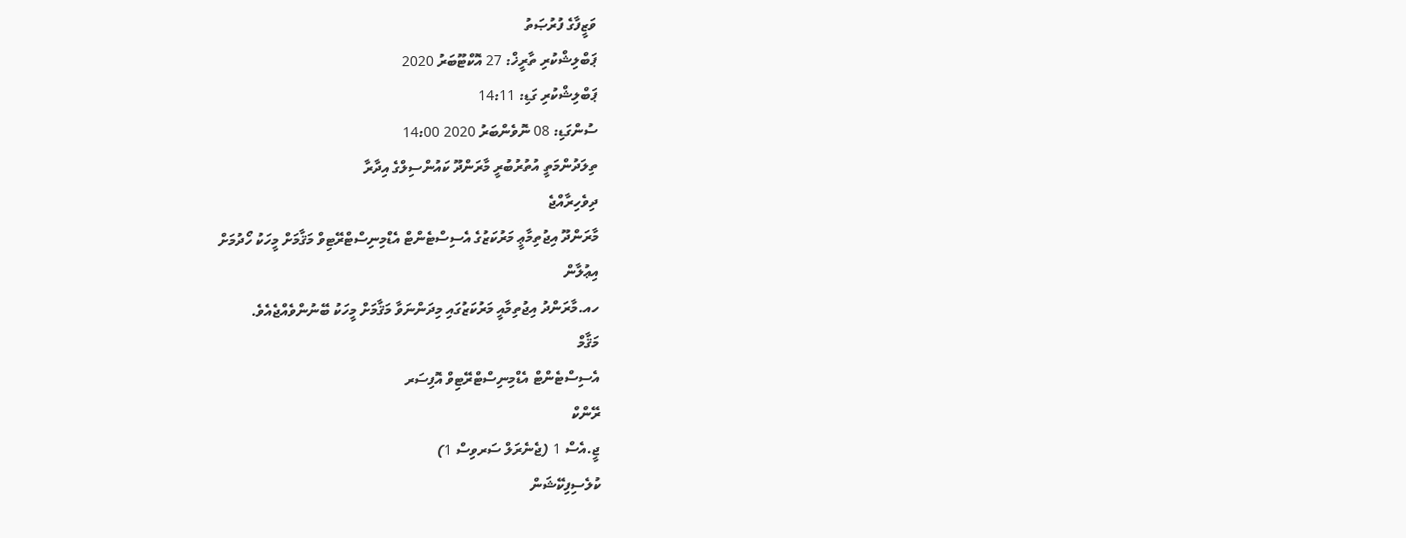ވަޒީފާގެ ފުރުޞަތު
ޕަބްލިޝްކުރި ތާރީޚް: 27 އޮކްޓޫބަރު 2020
ޕަބްލިޝްކުރި ގަޑި: 14:11
ސުންގަޑި: 08 ނޮވެންބަރު 2020 14:00
ތިލަދުންމަތީ އުތުރުބުރީ މާރަންދޫ ކައުންސިލްގެ އިދާރާ
ދިވެހިރާއްޖެ
މާރަންދޫ އިޖުތިމާޢީ މަރުކަޒުގެ އެސިސްޓެންޓް އެޑްމިނިސްޓްރޭޓިވް މަޤާމަށް މީހަކު ހޯދުމަށް
އިޢުލާން
ހއ.މާރަންދު އިޖުތިމާއީ މަރުކަޒުގައި މިދަންނަވާ މަޤާމަށް މީހަކު ބޭނުންވެއްޖެއެވެ.
މަޤާމް
އެސިސްޓެންޓް އެޑްމިނިސްޓްރޭޓިވް އޮފިސަރ
ރޭންކް
ޖީ.އެސް 1 (ޖެނެރަލް ސަރވިސް 1)
ކުލެސިފިކޭޝަން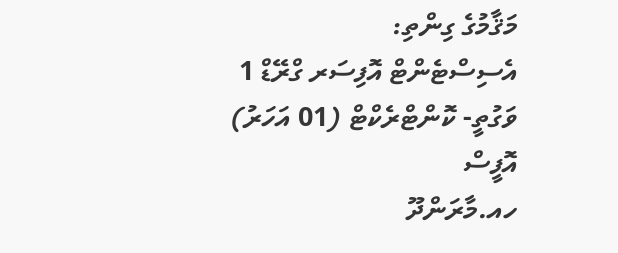މަޤާމުގެ ގިންތި:
އެސިސްޓެންޓް އޮފިސަރ ގްރޭޑް 1
ވަގުތީ- ކޮންޓްރެކްޓް (01 އަހަރު)
އޮފީސް
ހއ.މާރަންދޫ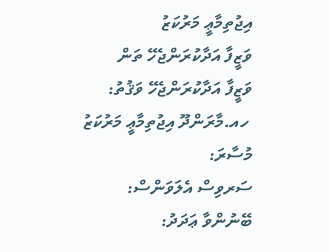އިޖުތިމާޢީ މަރުކަޒު
ވަޒީފާ އަދާކުރަންޖެހޭ ތަން
ވަޒީފާ އަދާކުރަންޖެހޭ ވަޤުތު:
 ހއ.މާރަންދޫ އިޖުތިމާޢީ މަރުކަޒު
މުސާރަ:
ސަރވިސް އެލަވަންސް:
ބޭނުންވާ ޢަދަދު: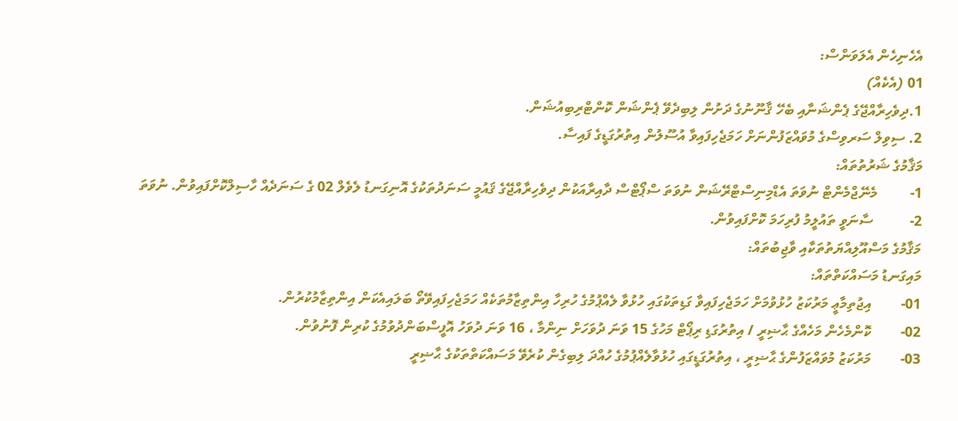އެހެނިހެން އެލަވަންސް:
01 (އެކެއް)
1.ދިވެހިރާއްޖޭގެ ޕެންޝަނާއި ބެހޭ ޤާނޫނުގެ ދަށުން ލިބިދެވޭ ޕެންޝަން ކޮންޓްރިބިއުޝަން.
2. ސިވިލް ސަރވިސްގެ މުވައްޒަފުންނަށް ހަމަޖެހިފައިވާ އުސޫލުން އިތުރުގަޑީގެ ފައިސާ.
މަޤާމުގެ ޝަރުތުތައް:
1-         މެނޭޖްމެންޓް ނުވަތަ އެޑްމިނިސްޓްރޭޝަން ނުވަތަ ސްޕޯޓްސް ދާއިރާއަކުން ދިވެހިރާއްޖޭގެ ޤައުމީ ސަނަދުތަކުގެ އޮނިގަނޑު ލެވެލް 02 ގެ ސަނަދެއް ހާސިލްކޮށްފައިވުން. ނުވަތަ
2-          ސާނަވީ ތައުލީމު ފުރިހަމަ ކޮށްފައިވުން.
މަޤާމުގެ މަސްއޫލިއްޔަތުތަކާއި ވާޖިބުތައް:
މައިގަނޑު މަސައްކަތްތައް:
01-        އިޖުތިމާޢީ މަރުކަޒު ހުޅުވުމަށް ހަމަޖެހިފައިވާ ގަޑިތަކުގައި ހުޅުވާ ލެއްޕުމުގެ ހުރިހާ އިންތިޒާމުތަކެއް ހަމަޖެހިފައިވޭތޯ ބަލައިއެކަން އިންތިޒާމުކުރުން.
02-        ކޮންމެހެން މަހެއްގެ ޙާޟިރީ / އިތުރުގަޑި ރިޕޯޓް މަހުގެ 15 ވަނަ ދުވަހަށް ނިންމާ ، 16 ވަނަ ދުވަހު އޮފީސްބަންދުވުމުގެ ކުރިން ފޮނުވުން.
03-        މަރުކަޒު މުވައްޒަފުންގެ ޙާޟިރީ ، އިތުރުގަޑީގައި ހުޅުވާލެއްޕުމުގެ ހުއްދަ ލިބިގެން ކުރެވޭ މަސައްކަތްތަކުގެ ޙާޟިރީ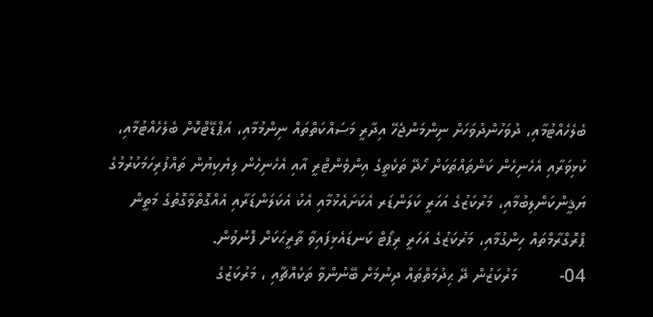ބެލެހެއްޓުމާއި، ދުވަހުންދުވަހަށް ނިންމަންޖެހޭ އިދާރީ މަސައްކަތްތައް ނިންމުމާއި، އަޕްޑޭޓްކޮށް ބެލެހެއްޓުމާއި، ކުޅިވަރާއި އެހެނިހެން ކަންތައްތަކަށް ހޯދޭ ތަކެތީގެ އިންވެންޓްރީ އާއި އެހެނިހެން ލިޔެކިޔުން ތައްފުރިހަމަކުރުމުގެ ޔަޤީންކަންލިބުމާއި، މަރުކަޒުގެ އަހަރީ ކަލަންޑަރ އެކަށައެޅުމާއި އެކު އެކަލަންޑަރާއި އެއްގޮތްވާގޮތުގެ މަތީން ޕްރޮގްރާމްތައް ހިންގުމާއި، މަރުކަޒުގެ އަހަރީ ރިޕޯޓް ކަނޑައެޅިފައިވާ ތާރީޙަކަށް ފޮނުވުން.
04-         މަރުކަޒުން ދޭ ޙިދުމަތްތައް ދިނުމަށް ބޭނުންވާ ތަކެއްޗާއި ، މަރުކަޒުގެ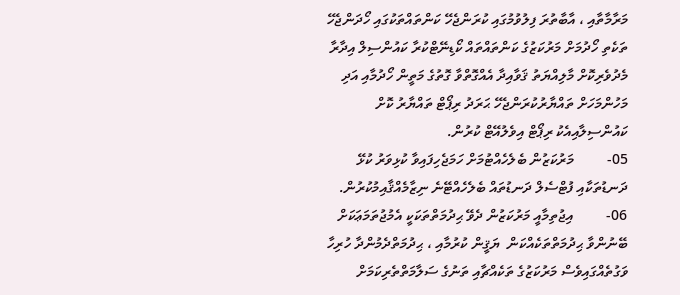މަރާމާތާއި ، އާބާތުރަ ފިލުވުމުގައި ކުރަންޖެހޭ ކަންތައްތަކުގައި ހޯދަންޖެހޭ ތަކެތި ހޯދުމަށް މަރުކަޒުގެ ކަންތައްތައް ކޯޑިނޭޓްކުރާ ކައުންސިލް އިދާރާ މެދުވެރިކޮށް މާލިއްޔަތު ޤަވާއިދާ އެއްގޮތްވާ ގޮތުގެ މަތީން ހޯދުމާއި އަދި މަހުންމަހަށް ތައްޔާރުކުރަންޖެހޭ ޙަރަދު ރިޕޯޓް ތައްޔާރު ކޮށް ކައުންސިލާއިއެކު ރިޕޯޓް އިވެލުއޭޓް ކުރުން.
05-         މަރުކަޒުން ބެލެހެއްޓުމަށް ހަމަޖެހިފައިވާ ކުޅިވަރު ކުޅޭ ދަނޑުތަކާއި ފުޓްސެލް ދަނޑުތައް ބެލެހެއްޓޭނެ ނިޒާމެއްޤާއިމުކުރުން.
06-         އިޖުތިމާއީ މަރުކަޒުން ދެވޭ ޙިދުމަތްތަކަކީ އެމުޖުތަމަޢަކަށް ބޭނުންވާ ޙިދުމަތްތަކެއްކަން  ޔަޤީން ކުރުމާއި ، ޙިދުމަތްދެމުންދާ ހުރިހާ ވަގުތެއްގައިވެސް މަރުކަޒުގެ ތަކެއްޗާއި ތަނުގެ ސަލާމަތްތެރިކަމަށް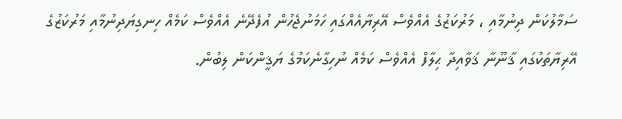ސަމާލުކަން ދިނުމާއި ، މަރުކަޒުގެ އެއްވެސް އޭރިޔާއެއްގައި ހަމަނުޖެހުން އުފެދޭނެ އެއްވެސް ކަމެއް ހިނގިޔަދިނުމާއި މަރުކަޒުގެ އޭރިޔާތަކުގައި ޤާނޫނާ ޤަވާއިދާ ޙިލާފް އެއްވެސް ކަމެއް ނުހިގާނެކަމުގެ ޔަޤީންކަން ލިބުން.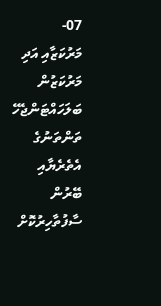07-        މަރުކަޒާއި އަދި މަރުކަޒުން ބަލަހައްޓަންޖެހޭ ތަންތަނުގެ އެތެރެޔާއި ބޭރުން ސާފުތާހިރުކޮށް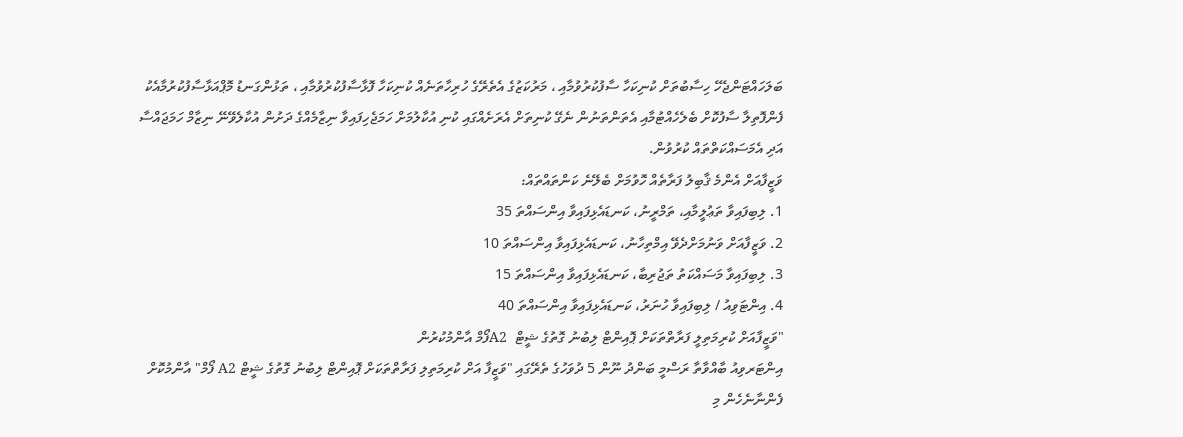ބަލަހައްޓަންޖެހޭ ހިސާބުތަށް ކުނިކަހާ ސާފުކުރުވުމާއި ، މަރުކަޒުގެ އެތެރޭގެ ހުރިހާތަނެއް ކުނިކަހާ ފޮޅާސާފުކުރުވުމާއި ، ތަޅުންގަނޑު މޮޕްއަޅާސާފުކުރުމާއެކު ފެންފޮތިލާ ސާފުކޮށް ބެލެހެއްޓުމާއި އެތަންތަނުން ނެގޭ ކުނިތަށް އެރަށެއްގައި ކުނި އުކާލުމަށް ހަމަޖެހިފައިވާ ނިޒާމެއްގެ ދަށުން އުކާލެވޭނޭ ނިޒާމް ހަމަޖައްސާ އަދި އެމަސައްކަތްތައް ކުރުވުން.
ވަޒީފާއަށް އެންމެ ޤާބިލު ފަރާތެއް ހޮވުމަށް ބެލޭނެ ކަންތައްތައް:
1. ލިބިފައިވާ ތަޢުލީމާއި، ތަމްރީނު، ކަނޑައެޅިފައިވާ އިންސައްތަ 35
2. ވަޒީފާއަށް ވަނުމަށްދެވޭ އިމްތިހާނު، ކަނޑައެޅިފައިވާ އިންސައްތަ 10
3. ލިބިފައިވާ މަސައްކަތު ތަޖުރިބާ، ކަނޑައެޅިފައިވާ އިންސައްތަ 15
4. އިންޓަވިއު / ލިބިފައިވާ ހުނަރު، ކަނޑައެޅިފައިވާ އިންސައްތަ 40
"ވަޒީފާއަށް ކުރިމަތިލީ ފަރާތްތަކަށް ޕޮއިންޓް ލިބުނު ގޮތުގެ ޝީޓް  A2ފޯމް އާންމުކުރުން
އިންޓަރވިއު ބާއްވާތާ ރަސްމީ ބަންދު ނޫން 5 ދުވަހުގެ ތެރޭގައި "ވަޒީފާ އަށް ކުރިމަތިލި ފަރާތްތަކަށް ޕޮއިންޓް ލިބުނު ގޮތުގެ ޝީޓް A2 ފޯމް" އާންމުކޮށް ފެންނާނެހެން މި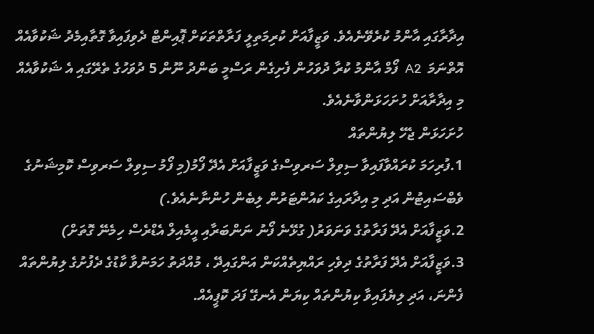އިދާރާގައި އާންމު ކުރެވޭނެއެވެ. ވަޒީފާއަށް ކުރިމަތިލީ ފަރާތްތަކަށް ޕޮއިންޓް ދެވިފައިވާ ގޮތާއިމެދު ޝަކުވާއެއް އޮތްނަމަ  A2  ފޯމް އާންމު ކުރާ ދުވަހުން ފެށިގެން ރަސްމީ ބަންދު ނޫން 5 ދުވަހުގެ ތެރޭގައި އެ ޝަކުވާއެއް މި އިދާރާއަށް ހުށަހަޅަންވާނެއެވެ.
ހުށަހަޅަން ޖެހޭ ލިޔުންތައް
1.ފުރިހަމަ ކުރައްވާފައިވާ ސިވިލް ސަރވިސްގެ ވަޒީފާއަށް އެދޭ ފޯމު(މި ފޯމު ސިވިލް ސަރވިސް ކޮމިޝަނުގެ ވެބްސައިޓުން އަދި މި އިދާރައިގެ ކައުންޓަރުން ލިބެން ހުންނާނެއެވެ.)
2.ވަޒީފާއަށް އެދޭ ފަރާތުގެ ވަނަވަރު( ގުޅޭނެ ފޯނު ނަންބަރާއި އީމެއިލް އެޑްރެސް ހިމެނޭ ގޮތަށް)
3.ވަޒީފާއަށް އެދޭ ފަރާތުގެ ދިވެހި ރައްޔިތެއްކަން އަންގައިދޭ ، މުއްދަތު ހަމަނުވާ ކާޑުގެ ދެފުށުގެ ލިޔުންތައް ފެންނަ، އަދި ލިޔެފައިވާ ކިޔުންތައް ކިޔަން އެނގޭ ފަދަ ކޮޕީއެއް.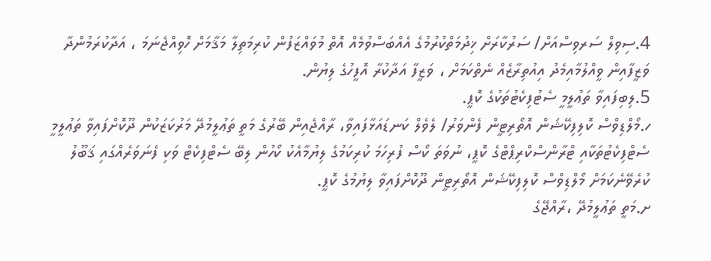4.ސިވިލް ސަރވިސްއަށް/ ސަރުކާރަށް ޚިދުމަތްކުރުމުގެ އެއްބަސްވުމެއް އޮތް މުވައްޒަފުން ކުރިމަތިލާ މަޤާމަށް ހޮވިއްޖެނަމަ ، އަދާކުރަމުންދާ ވަޒީފާއިން ވީއްލުމާއިމެދު އިއުތިރާޒެއް ނެތްކަމަށް ، ވަޒީފާ އަދާކުރާ އޮފީހުގެ ލިޔުން.
5.ލިބިފައިވާ ތަޢުލީމީ ސެޓުފިކެޓުތަކުގެ ކޮޕީ.
ހ.މޯލްޑިވްސް ކޮލިފިކޭޝަން އޮތޯރިޓީން ފެންވަރު/ ލެވެލް ކަނޑައަޅާފައިވާ، ރާއްޖެއިން ބޭރުގެ މަތީ ތަޢުލީމުދޭ މަރުކަޒަކުން ދޫކޮށްފައިވާ ތަޢުލީމީ ސެޓްފިކެޓުތަކާއި ޓްރާންސްކްރިޕްޓްގެ ކޮޕީ، ނުވަތަ ކޯސް ފުރިހަމަ ކުރިކަމުގެ ލިޔުމާއެކު ކޯހުން ލިބޭ ސެޓްފިކެޓް ވަކި ފެނަވަރެއްގައި ޤަބޫލު ކުރެވޭނެކަމަށް މޯލްޑިވްސް ކޮލިފިކޭޝަން އޮތޯރިޓީން ދޫކޮށްފައިވާ ލިޔުމުގެ ކޮޕީ.
ށ.މަތީ ތަޢުލީމުދޭ ،ރާއްޖޭގެ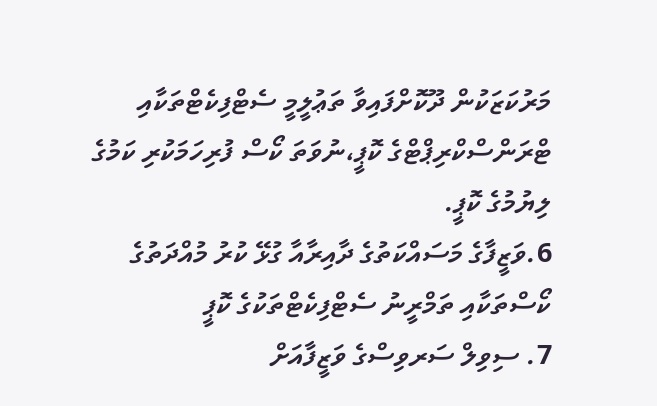މަރުކަޒަކުން ދޫކޮށްފައިވާ ތަޢުލީމީ ސެޓްފިކެޓްތަކާއި ޓްރަންސްކްރިޕްޓްގެ ކޮޕީ،ނުވަތަ ކޯސް ފުރިހަމަކުރި ކަމުގެ ލިޔުމުގެ ކޮޕީ.
6.ވަޒީފާގެ މަސައްކަތުގެ ދާއިރާއާ ގުޅޭ ކުރު މުއްދަތުގެ ކޯސްތަކާއި ތަމްރީނު ސެޓްފިކެޓްތަކުގެ ކޮޕީ
7. ސިވިލް ސަރވިސްގެ ވަޒީފާއަށް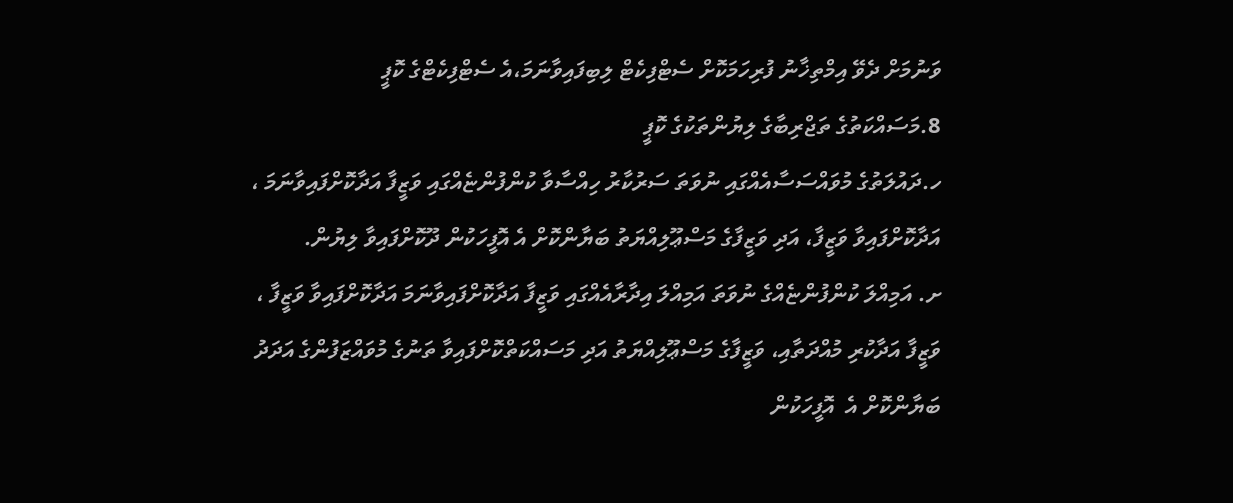ވަނުމަށް ދެވޭ އިމްތިޚާނު ފުރިހަމަކޮށް ސެޓްފިކެޓް ލިބިފައިވާނަމަ،އެ ސެޓްފިކެޓްގެ ކޮޕީ
8.މަސައްކަތުގެ ތަޖްރިބާގެ ލިޔުންތަކުގެ ކޮޕީ
ހ.ދައުލަތުގެ މުވައްސަސާއެއްގައި ނުވަތަ ސަރުކާރު ހިއްސާވާ ކުންފުންޏެއްގައި ވަޒީފާ އަދާކޮށްފައިވާނަމަ ، އަދާކޮށްފައިވާ ވަޒީފާ، އަދި ވަޒީފާގެ މަސްޢޫލިއްޔަތު ބަޔާންކޮށް އެ އޮފީހަކުން ދޫކޮށްފައިވާ ލިޔުން.
ށ. އަމިއްލަ ކުންފުންޏެއްގެ ނުވަތަ އަމިއްލަ އިދާރާއެއްގައި ވަޒީފާ އަދާކޮށްފައިވާނަމަ އަދާކޮށްފައިވާ ވަޒީފާ ، ވަޒީފާ އަދާކުރި މުއްދަތާއި، ވަޒީފާގެ މަސްޢޫލިއްޔަތު އަދި މަސައްކަތްކޮށްފައިވާ ތަނުގެ މުވައްޒަފުންގެ އަދަދު ބަޔާންކޮށް އެ  އޮފީހަކުން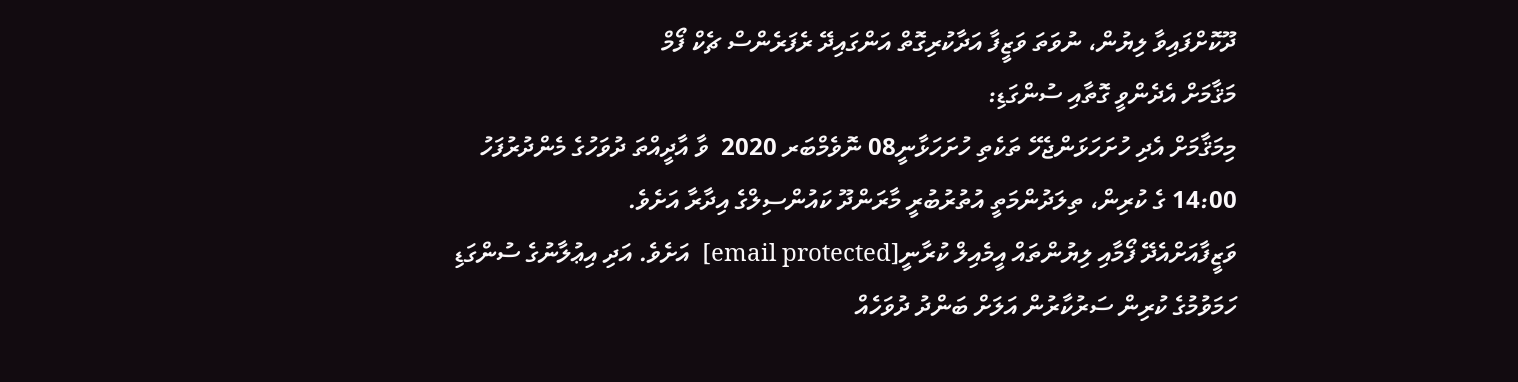ދޫކޮށްފައިވާ ލިޔުން، ނުވަތަ ވަޒީފާ އަދާކުރިގޮތް އަންގައިދޭ ރެފަރެންސް ޗެކް ފޯމް
މަޤާމަށް އެދެންވީ ގޮތާއި ސުންގަޑި:
މިމަޤާމަށް އެދި ހުށަހަޅަންޖެހޭ ތަކެތި ހުށަހަޅާނީ08 ނޮވެމްބަރ 2020  ވާ އާދީއްތަ ދުވަހުގެ މެންދުރުފަހު 14:00 ގެ ކުރިން، ތިލަދުންމަތީ އުތުރުބުރީ މާރަންދޫ ކައުންސިލްގެ އިދާރާ އަށެވެ.
ވަޒީފާއަށްއެދޭ ފޯމާއި ލިޔުންތައް އީމެއިލް ކުރާނީ[email protected]  އަށެވެ. އަދި އިޢުލާނުގެ ސުންގަޑި ހަމަވުމުގެ ކުރިން ސަރުކާރުން އަލަށް ބަންދު ދުވަހެއް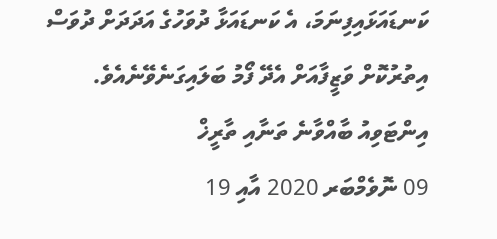ކަނޑައަޅައިފިނަމަ، އެ ކަނޑައަޅާ ދުވަހުގެ އަދަދަށް ދުވަސް އިތުރުކޮށް ވަޒީފާއަށް އެދޭ ފޯމު ބަލައިގަނެވޭނެއެވެ.
އިންޓަވިއު ބާއްވާނެ ތަނާއި ތާރީޚް
09 ނޮވެމްބަރ 2020 އާއި 19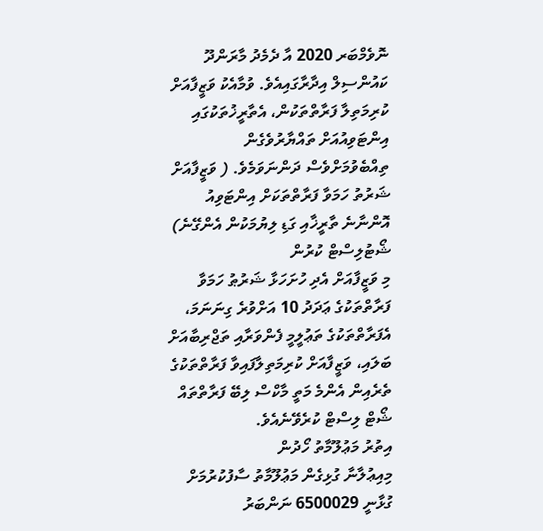ނޮވެމްބަރ 2020 އާ ދެމެދު މާރަންދޫ ކައުންސިލް އިދާރާގައިއެވެ. ވުމާއެކު ވަޒީފާއަށް ކުރިމަތިލާ ފަރާތްތަކުން، އެތާރީޚުތަކުގައި އިންޓަވިއުއަށް ތައްޔާރުވެގެން ތިއްބެވުމަށްވެސް ދަންނަވަމެވެ. ( ވަޒީފާއަށް ޝަރުތު ހަމަވާ ފަރާތްތަކަށް އިންޓަވިއު އޮންނާނެ ތާރީޚާއި ގަޑި ލިޔުމަކުން އެންގޭނެ)
ޝޯޓުލިސްޓް ކުރުން
މި ވަޒީފާއަށް އެދި ހުށަހަޅާ ޝަރުޠު ހަމަވާ ފަރާތްތަކުގެ ޢަދަދު 10 އަށްވުރެ ގިނަނަމަ، އެފަރާތްތަކުގެ ތަޢުލީމީ ފެންވަރާއި ތަޖްރިބާއަށް ބަލައި، ވަޒީފާއަށް ކުރިމަތިލާފައިވާ ފަރާތްތަކުގެ ތެރެއިން އެންމެ މަތީ މާކްސް ލިބޭ ފަރާތްތައް ޝޯޓް ލިސްޓް ކުރެވޭނެއެވެ.
އިތުރު މަޢުލޫމާތު ހޯދުން
މިއިޢުލާނާ ގުޅިގެން މަޢުލޫމާތު ސާފުކުރުމަށް ގުޅާނީ 6500029 ނަންބަރު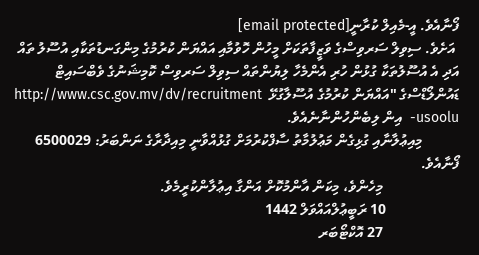ފޯނާއެވެ. އީ-މެއިލް ކުރާނީ[email protected]
 އަށެވެ. ސިވިލް ސަރވިސްގެ ވަޒީފާތަކަށް މީހުން ހޮވުމާއި އައްޔަން ކުރުމުގެ މިންގަނޑުތަކާއި އުސޫލު ތައް އަދި އެ އުސޫލުތަކާ ގުޅުން ހުރި އެންމެހާ ލިޔުންތައް ސިވިލް ސަރވިސް ކޮމިޝަނުގެ ވެބްސައިޓް ޑައުންލޯޑްސްގެ "އައްޔަން ކުރުމުގެ އުސޫލާގުޅޭ  http://www.csc.gov.mv/dv/recruitment -usoolu  އިން ލިބެންހުންނާނެއެވެ.
          މިއިޢުލާނާއި ގުޅިގެން މަޢުލުމާތު ސާފްކުރުމަށް ގުޅުއްވާނީ މިއިދާރާގެ ނަންބަރު: 6500029 ފޯނާއެވެ.
                     މިހެންވެ، މިކަން އާންމުކޮށް އަންގާ އިޢުލާންކުރީމެވެ.
                    10 ރަބީޢުލްއައްވަލް 1442
                     27 އޮކްޓޯބަރ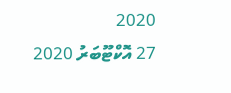2020
27 އޮކްޓޫބަރު 2020